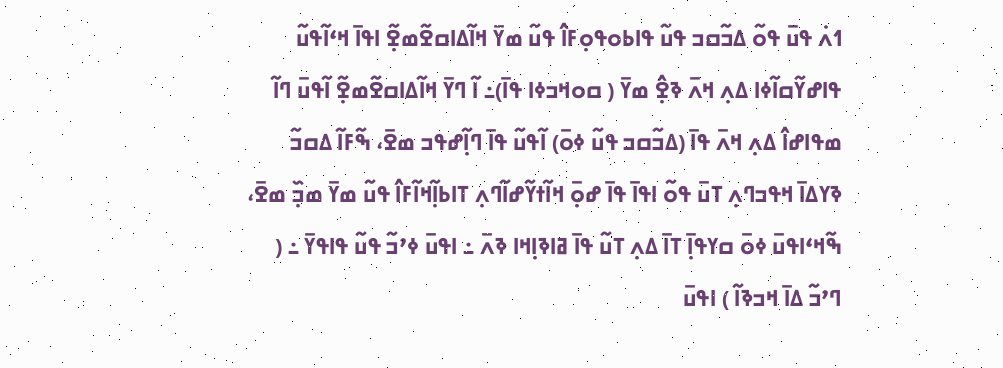ߗߍ߭ ߟߎ߫ ߟߋ߬ ߡߏ߬ߛߏ ߟߎ߬ ߟߊߕߋߟߋ߲ߓߊ߮ ߟߎ߬ ߘߌ߫ ߞߊ߬ߡߊߛߐ߬ߘߐ߲߬ ߊߟߊ߫ ߞߵߊ߬ߟߎ߬ ߟߊߝߌ߬ߛߊ߬ߦߊ ߡߍ߲ ߞߍ߫ ߢߐ߲߮ ߘߌ߫ ( ߛߋߞߏߦߊ ߟߊ߫)߸ ߊ߬ ߣߌ߫ ߞߊ߬ߡߊߛߐ߬ߘߐ߲߬ ߊ߬ߟߎ߫ ߣߊ߬ ߘߟߊߝߊ߮ ߡߍ߲ ߞߍ߫ ߟߊ߫ (ߡߏ߬ߛߏ ߟߎ߬ ߦߋ߫) ߊ߬ߟߎ߬ ߟߊ߫ ߣߊ߲߬ߝߟߏ ߘߐ߫، ߒ߬ߓߊ߬ ߡߛߏ߬ ߢߌߡߊ߫ ߞߟߏߣߍ߲ ߠߎ߫ ߟߋ߬ ߊߟߊ߫ ߟߊ߫ ߝߋ߲߫ ߞߊ߬ߙߌ߬ߝߊ߬ߣߍ߲ ߠߊߕߊ߲߬ߞߊ߬ߓߊ߮ ߟߎ߬ ߘߌ߫ ߘߏ߲߰ ߘߐ߫، ߒ߬ߞߵߊߟߎ߫ ߦߋ߫ ߛߌߟߊ߲߫ ߠߊ߫ ߡߍ߲ ߠߎ߬ ߟߊ߫ ߥߊߢߊ߲ߞߊ ߢߍ߫ ߸ ߊߟߎ߫ ߦߴߏ߬ ߟߎ߬ ߟߊߟߌ߫ ߸ ( ߣߴߏ߬ ߡߊ߫ ߞߏߢߊ߬ ) ߊߟߎ߫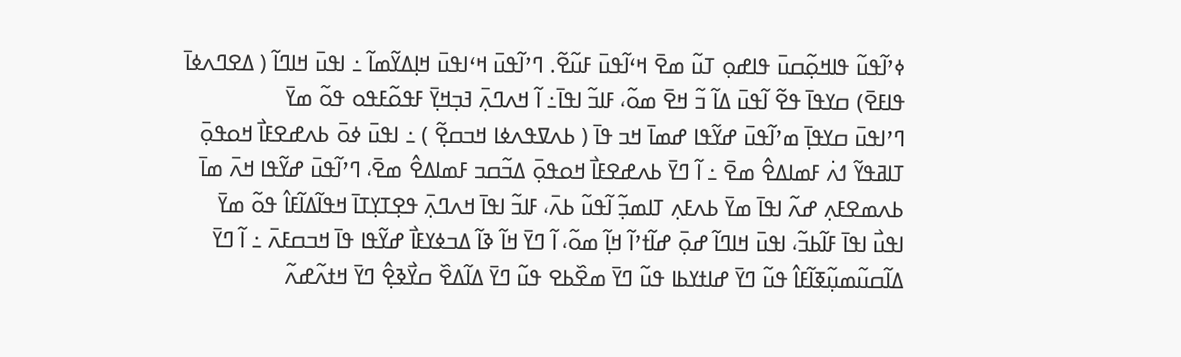ߦߴߊ߬ߟߎ߬ ߟߊߞߋ߲߬ߛߎ߫ ߟߊߝߋ߲ ߠߎ߬ ߘߐ߫ ߞߵߊ߬ߟߎ߫ ߓߎ߬ߐ߬. ߣߴߊ߬ߟߎ߫ ߞߵߊߟߎ߫ ߞߊ߲ߡߌ߬ߘߊ߬ ߸ ߊߟߎ߫ ߞߊߣߊ߬ ( ߡߐߣߍߦߊ߫ ߟߊߓߐ߫) ߛߌߟߊ߫ ߟߐ߬ ߊ߬ߟߎ߫ ߡߊ߬ ߏ߬ ߞߐ߫ ߘߋ߬، ߓߊߏ߬ ߊߟߊ߫߸ ߊ߬ ߞߍߣߍ߲߫ ߔߏ߲ߞߌ߲߫ ߓߟߋ߬ߓߟߋ ߟߋ߬ ߘߌ߫
ߣߴߊߟߎ߫ ߛߌߟߊ߲߫ ߘߴߊ߬ߟߎ߫ ߝߌ߬ߟߊ ߝߘߊ߫ ߞߏ ߟߊ߫ ( ߕߍߜߟߍߦߊ ߞߏߛߐ߲߬ ) ߸ ߊߟߎ߫ ߦߋ߫ ߕߍߝߐߓߊ߯ ߞߋߟߋ߲߫ ߠߊߥߟߌ߬ ߗߍ߭ ߓߘߊߡߐ߮ ߘߐ߫ ߸ ߊ߬ ߣߌ߫ ߕߍߝߐߓߊ߯ ߞߋߟߋ߲߫ ߡߏ߬ߛߏ ߓߘߊߡߐ߮ ߘߐ߫، ߣߴߊ߬ߟߎ߫ ߝߌ߬ߟߊ ߞߍ߫ ߘߊ߫ ߕߍߘߐߓߍ߲ ߝߍ߬ ߊߟߊ߫ ߘߌ߫ ߕߍߓߍ߲ ߠߊߘߏ߲߬ ߊ߬ߟߎ߬ ߕߍ߫، ߓߊߏ߬ ߊߟߊ߫ ߞߍߣߍ߲߫ ߟߐ߲ߠߌ߲ߠߊ߫ ߞߟߊ߬ߡߊ߬ߓߊ߮ ߟߋ߬ ߘߌ߫
ߊߟߎ߯ ߊߟߊ߫ ߓߊ߬ߕߏ߬، ߊߟߎ߫ ߞߊߣߊ߬ ߝߋ߲߫ ߝߊ߬ߙߴߊ߬ ߞߊ߲߬ ߘߋ߬، ߊ߬ ߣߌ߫ ߞߊ߬ ߢߊ߬ ߡߏߦߌߓߊ߯ ߝߌ߬ߟߊ ߟߊ߫ ߞߏߛߓߍ߫ ߸ ߊ߬ ߣߌ߫ ߡߊ߬ߛߎ߬ߘߎ߲߬ߧߊ߬ߓߊ߮ ߟߎ߬ ߣߌ߫ ߝߊߙߌߕߊ ߟߎ߬ ߣߌ߫ ߘߐ߰ߕߐ ߟߎ߬ ߣߌ߫ ߡߊ߬ߡߐ߰ ߛߌ߯ߢߐ߲߮ ߣߌ߫ ߞߙߍ߬ߝߍ߬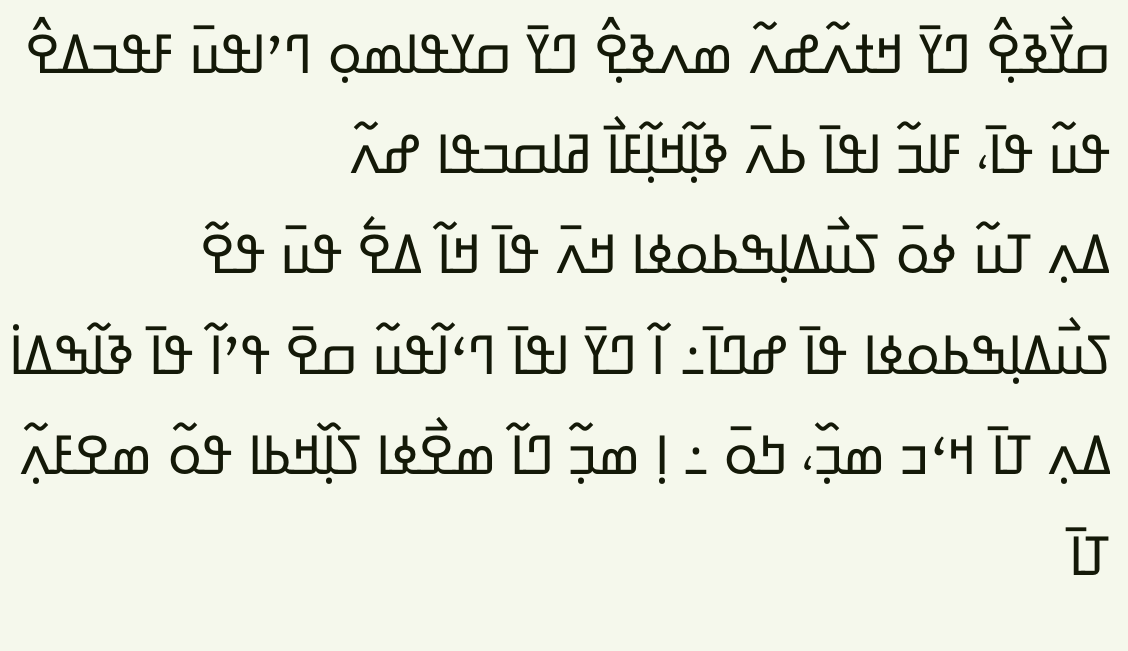ߛߌ߯ߢߐ߲߮ ߣߌ߫ ߞߙߍ߬ߝߍ߬ ߘߍߢߐ߲߮ ߣߌ߫ ߛߌߟߊߘߋ߲ ߣߴߊߟߎ߫ ߓߟߏߡߐ߮ ߟߎ߬ ߟߊ߫، ߓߊߏ߬ ߊߟߊ߫ ߕߍ߫ ߢߊ߲߬ߞߊ߲߬ߓߊ߯ ߥߊߛߏߟߊ ߝߍ߬
ߡߍ߲ ߠߎ߬ ߦߋ߫ ߖߎ߯ߡߊ߲ߒߕߋߦߊ ߞߍ߫ ߟߊ߫ ߞߊ߬ ߡߐ߱ ߟߎ߫ ߟߐ߬ ߖߎ߯ߡߊ߲ߒߕߋߦߊ ߟߊ߫ ߝߣߊ߫߸ ߊ߬ ߣߌ߫ ߊߟߊ߫ ߣߵߊ߬ߟߎ߬ ߛߐ߫ ߟߴߊ߬ ߟߊ߫ ߢߊ߬ߒߡߊ߭ ߡߍ߲ ߠߊ߫ ߞߵߏ ߘߏ߲߰، ߤߋ߫ ߸ ߊ߲ ߘߏ߲߬ ߣߊ߬ ߘߐ߯ߦߊ ߖߊ߲߰ߞߕߊ ߟߋ߬ ߘߐߓߍ߲߬ ߠߊ߫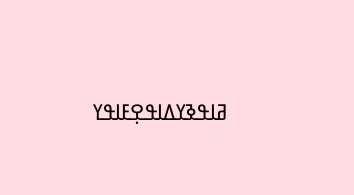ߥߊߟߢߌߡߊߟߐ߲ߓߊߟߌ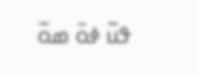ߟߎ߬ ߦߋ߫ ߘߋ߬